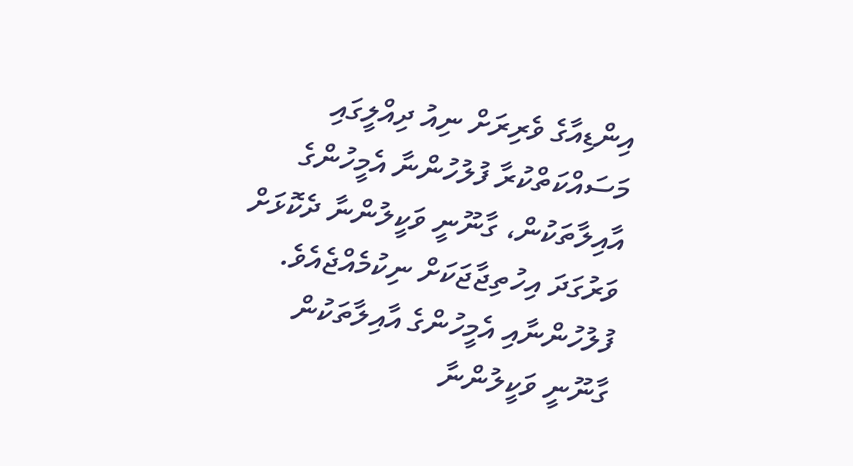އިންޑިއާގެ ވެރިރަށް ނިއު ދިއްލީގައި މަސައްކަތްކުރާ ފުލުހުންނާ އެމީހުންގެ އާއިލާތަކުން، ގާނޫނީ ވަކީލުންނާ ދެކޮޅަށް ވަރުގަދަ އިހުތިޖާޖަކަށް ނިކުމެއްޖެއެވެ.
ފުލުހުންނާއި އެމީހުންގެ އާއިލާތަކުން ގާނޫނީ ވަކީލުންނާ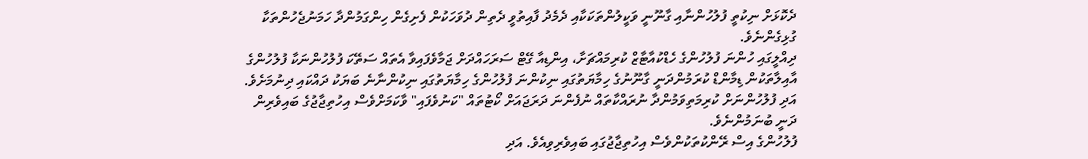ދެކޮޅަށް ނިކުތީ ފުލުހުންނާއި ގާނޫނީ ވަކީލުންތަކަކާއި ދެމެދު ފާއިތުވީ ދެތިން ދުވަހަކުން ފެށިގެން ހިންގަމުންދާ ހަމަނުޖެހުންތަކާ ގުޅިގެންނެވެ.
ދިއްލީގައި ހުންނަ ފުލުހުންގެ ހެޑްކުއާޓާޒް ކުރިމައްޗަށާ، އިންޑިއާ ގޭޓް ސަރަހައްދަށް ޖަމާވެފައިވާ އެތައް ސަތޭކަ ފުލުހުންނަކާ ފުލުހުންގެ އާއިލާތަކުން ޑިމާންޑް ކުރަމުންދަނީ ގާނޫނުގެ ހިމާޔަތުގައި ނިކުންނަ ފުލުހުންގެ ހިމާޔަތުގައި ނިކުންނާނެ ބަޔަކު ދައްކައި ދިނުމަށެވެ. އަދި ފުލުހުންނަށް ކުރިމަތިވަމުންދާ ނުރައްކާތައް ނުފެންނަ ދަރަޖައަށް ކޯޓުތައް "ކަނުވެފައި" ވާކަމަށްވެސް އިހުތިޖާޖުގެ ބައިވެރިން ދަނީ ބުނަމުންނެވެ.
ފުލުހުންގެ އިސް ރޭންކުތަކުންވެސް އިހުތިޖާޖުގައި ބައިވެރިވިއެވެ. އަދި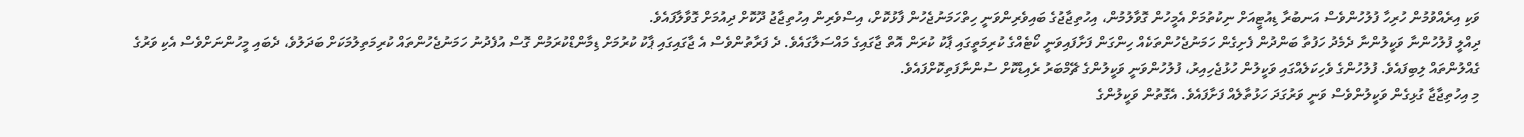ވަކި އިރެއްވުމުން ހުރިހާ ފުލުހުންވެސް އަނބުރާ ޑިއުޓީއަށް ނިކުތުމަށް އެމީހުން ގޮވާލުމުން، އިހުތިޖާޖުގެ ބައިވެރިންވަނީ ހިތްހަމަނުޖެހުން ފާޅުކޮށް، އިސްވެރިން އިހުތިޖާޖު ދޫކޮށް ދިއުމަށް ގޮވާލާފައެވެ.
ދިއްލީ ފުލުހުންނާ ވަކީލުންނާ ދެމެދު ހަފުތާ ބަންދުން ފެށިގެން ހަމަނުޖެހުންތަކެއް ހިންގަން ފަށާފައިވަނީ ކޯޓެއްގެ ކުރިމަތީގައި ޕާކު ކުރަން އޮތް ޖާގައިގެ މައްސަލާގައެވެ. ދެ ފަރާތުންވެސް އެ ޖާގައިގައި ޕާކު ކުރުމަށް ޑިމާންޑްކުރަމުން ގޮސް އުފެދުނު ހަމަނުޖެހުންތައް ކުރިމަތިލުމަކަށް ބަދަލުވެ، ދެބައި މީހުންނަށްވެސް އެކި ވަރުގެ ގެއްލުންތައް ލިބިފައެވެ. ފުލުހުންގެ ވެހިކަލެއްގައި ވަކީލުން ހުޅުޖެހިއިރު، ފުލުހުންވަނީ ވަކީލުންގެ ޗޭމްބަރު ރެއިޑްކޮށް ސުންނާފަތިކޮށްފައެވެ.
މި އިހުތިޖާޖާ ގުޅިގެން ވަކީލުންވެސް ވަނީ ވަރުގަދަ ހަޅުތާލެއް ފަށާފައެވެ. އެގޮތުން ވަކީލުންގެ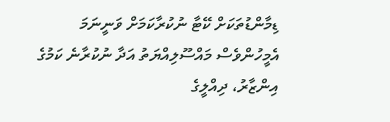ޑިމާންޑުތަކަށް ކޭޓާ ނުކުރާކަމަށް ވަނީނަމަ އެމީހުންވެސް މައްސޫލިއްޔަތު އަދާ ނުކުރާނެ ކަމުގެ އިންޒާރު، ދިއްލީގެ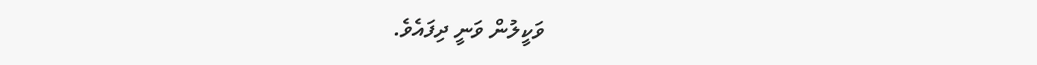ވަކީލުން ވަނީ ދިފައެވެ.